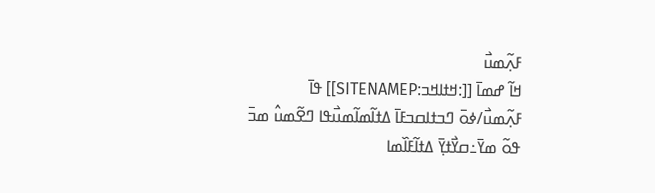ߓߍ߲߬ߘߎ߯
ߞߊ߬ ߝߘߊ߫ [[:ߞߙߊߞߏ:SITENAMEP]] ߟߊ߫
ߓߍ߲߬ߘߎ߯/ߦߋ߫ ߣߏߙߊߛߏߓߊ߫ ߡߙߊ߬ߘߊ߬ߘߎ߯ߟߊ ߣߐ߬ߘߎ߮ ߘߏ߫ ߟߋ߬ ߘߌ߫߸ߛߌ߯ߙߌ߲߫ ߡߙߊ߬ߓߊ߰ߘߊ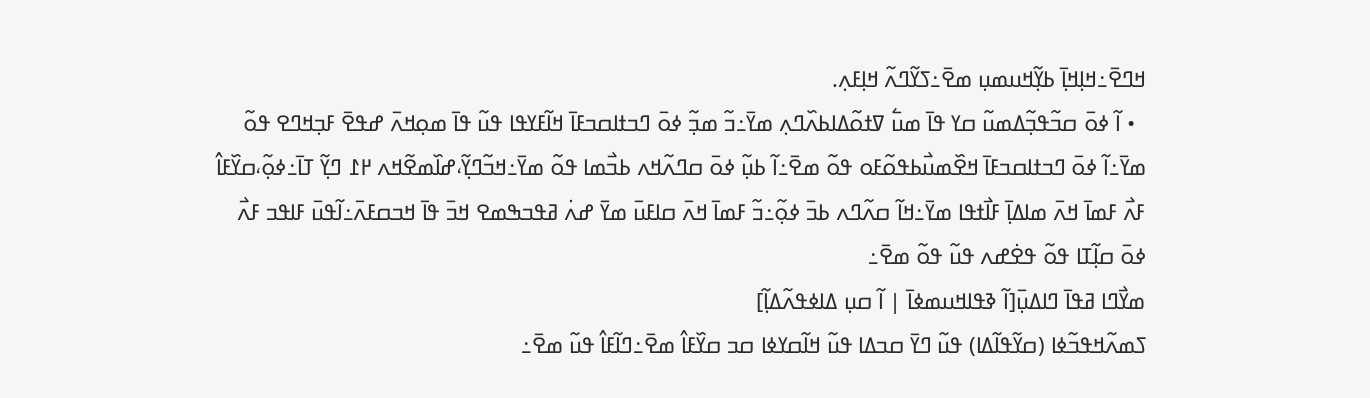ߞߣߐ߫߸ߞߊ߲ߞߊ߲߫ ߕߌ߲߬ߞߎߘߎ߲ ߘߐ߫߸ߖߌ߬ߣߍ߬ ߞߊ߲ߓߍ߲.
  • ߊ߬ ߦߋ߫ ߛߏ߬ߟߏ߲߬ߡߘߎ߬ ߛߌ ߟߊ߫ ߘߎ߱ ߜߙߋ߬ߡߊߕߍ߰ߣߍ߲ ߘߌ߫߸ߏ߬ ߘߏ߲߬ ߦߋ߫ ߣߏߙߊߛߏߓߊ߫ ߞߊ߬ߓߌߟߊ ߟߎ߬ ߟߊ߫ ߘߋ߲ߞߍ߫ ߝߟߐ߫ ߓߏ߲ߞߣߐ ߟߋ߬ ߘߌ߫߸ߊ߬ ߦߋ߫ ߣߏߙߊߛߏߓߊ߫ ߞߐ߰ߘߎ߯ߕߟߋ߬ߓߋ ߟߋ߬ ߘߐ߫߸ߊ߬ ߕߎ߲߬ ߦߋ߫ ߛߣߍ߬ߞߍ ߕߏ߯ߘߊ ߟߋ߬ ߘߌ߫߸ߞߏ߬ߣߌ߲߬،ߝߊ߰ߘߐ߬ߞߍ ߂߁ ߣߌ߲߬ ߠߊ߫߸ߦߋ߲߬،ߛߌ߰ߓߊ߮ ߓߍ߯ ߓߘߊ߫ ߞߍ߫ ߘߊߡߊ߲߫ ߓߊ߯ߙߟߊ ߘߌ߫߸ߞߊ߬ ߛߍ߬ߣߍ ߕߏ߫ ߦߋ߲߬߸ߏ߬ ߓߘߊ߫ ߞߍ߫ ߛߊߓߎ߫ ߘߌ߫ ߝߍ߭ ߥߟߏߒߘߐ ߞߏ߫ ߟߊ߫ ߞߏߛߓߍ߫߸ߊ߬ߟߎ߫ ߓߊߟߏ ߓߍ߯ ߦߋ߫ ߛߊ߲߬ߠߊ ߟߋ߬ ߟߐ߭ߝߍ ߟߎ߬ ߟߋ߬ ߘߐ߫߸
ߘߌ߯ߣߊ ߥߟߊ߫ ߣߊߡߎ߲߫[ߊ߬ ߢߟߊߞߎߘߦߊ߫ | ߊ߬ ߛߎ߲ ߡߊߦߟߍ߬ߡߊ߲߬]
ߖߘߍ߬ߞߟߏ߬ߦߊ (ߛߌ߬ߟߊ߬ߡߊ) ߟߎ߬ ߣߌ߫ ߛߏߡߊ ߟߎ߬ ߞߊ߬ߛߌߦߊ ߛߏ ߛߌ߰ߓߊ߮ ߘߐ߫߸ߣߊ߬ߓߊ߮ ߟߎ߬ ߘߐ߫߸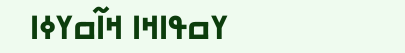ߌߛߟߊߞߊ ߞߊ߬ߛߌߦߊ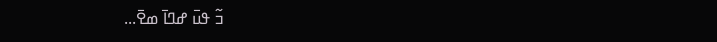ߏ߬ ߟߎ߫ ߝߣߊ߫ ߘߐ߫...